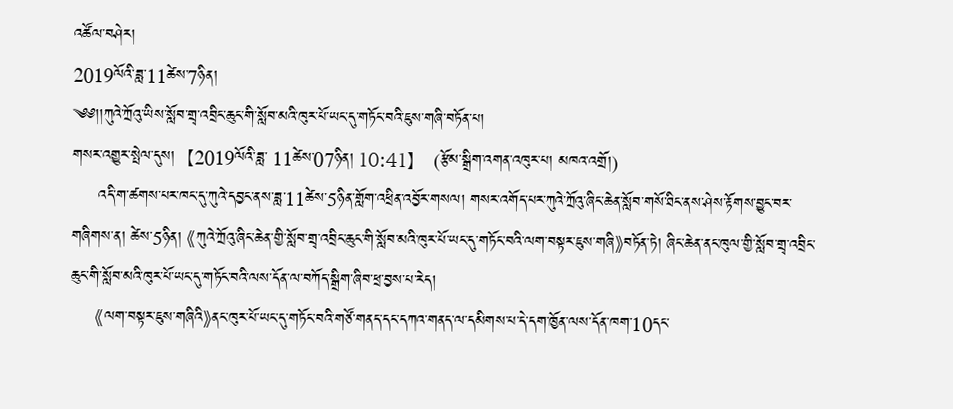འཚོལ་བཤེར།
2019ལོའི་ཟླ་11ཚེས་7ཉིན།
༄༅།།ཀུའེ་ཀྲོའུ་ཡིས་སློབ་གྲྭ་འབྲིང་ཆུང་གི་སློབ་མའི་ཁུར་པོ་ཡང་དུ་གཏོང་བའི་ཇུས་གཞི་བཏོན་པ།
གསར་འགྱུར་སྤེལ་དུས།  【2019ལོའི་ཟླ་ 11ཚེས་07ཉིན། 10:41】   (རྩོམ་སྒྲིག་འགན་འཁུར་པ། མཁའ་འགྲོ།)
     འདི་ག་ཚགས་པར་ཁང་དུ་ཀུའེ་དབྱང་ནས་ཟླ་11ཚེས་5ཉིན་གློག་འཕྲིན་འབྱོར་གསལ། གསར་འགོད་པར་ཀུའེ་ཀྲོའུ་ཞིང་ཆེན་སློབ་གསོ་ཐིང་ནས་ཤེས་རྟོགས་བྱུང་བར་གཞིགས་ན། ཚེས་5ཉིན། 《ཀུའེ་ཀྲོའུ་ཞིང་ཆེན་གྱི་སློབ་གྲྭ་འབྲིང་ཆུང་གི་སློབ་མའི་ཁུར་པོ་ཡང་དུ་གཏོང་བའི་ལག་བསྟར་ཇུས་གཞི》བཏོན་ཏེ། ཞིང་ཆེན་ནང་ཁུལ་གྱི་སློབ་གྲྭ་འབྲིང་ཆུང་གི་སློབ་མའི་ཁུར་པོ་ཡང་དུ་གཏོང་བའི་ལས་དོན་ལ་བཀོད་སྒྲིག་ཞིབ་ཕྲ་བྱས་པ་རེད།
    《ལག་བསྟར་ཇུས་གཞིའི》ནང་ཁུར་པོ་ཡང་དུ་གཏོང་བའི་གཙོ་གནད་དང་དཀའ་གནད་ལ་དམིགས་པ་དེ་དག་ཁྱོན་ལས་དོན་ཁག་10དང་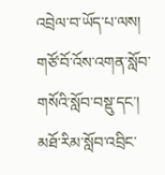འབྲེལ་བ་ཡོད་པ་ལས། གཙོ་བོ་འོས་འགན་སློབ་གསོའི་སློབ་བསྡུ་དང་། མཐོ་རིམ་སློབ་འབྲིང་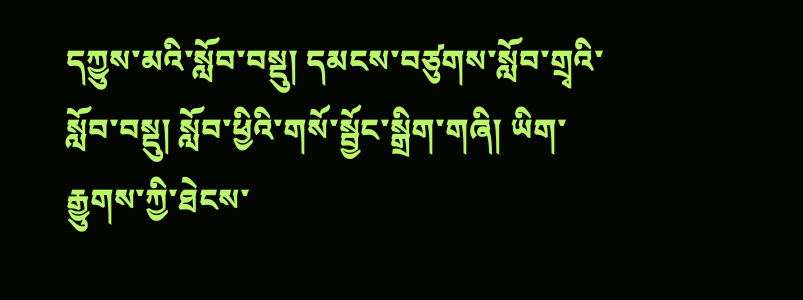དཀྱུས་མའི་སློབ་བསྡུ། དམངས་བཙུགས་སློབ་གྲྭའི་སློབ་བསྡུ། སློབ་ཕྱིའི་གསོ་སྦྱོང་སྒྲིག་གཞི། ཡིག་རྒྱུགས་ཀྱི་ཐེངས་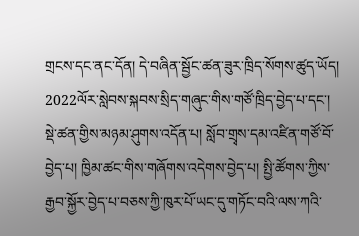གྲངས་དང་ནང་དོན། དེ་བཞིན་སྦྱོང་ཚན་ཟུར་ཁྲིད་སོགས་ཚུད་ཡོད། 2022ལོར་སླེབས་སྐབས་སྲིད་གཞུང་གིས་གཙོ་ཁྲིད་བྱེད་པ་དང་། སྡེ་ཚན་གྱིས་མཉམ་ཤུགས་འདོན་པ། སློབ་གྲྭས་དམ་འཛིན་གཙོ་བོ་བྱེད་པ། ཁྱིམ་ཚང་གིས་གཞོགས་འདེགས་བྱེད་པ། སྤྱི་ཚོགས་ཀྱིས་རྒྱབ་སྐྱོར་བྱེད་པ་བཅས་ཀྱི་ཁུར་པོ་ཡང་དུ་གཏོང་བའི་ལས་ཀའི་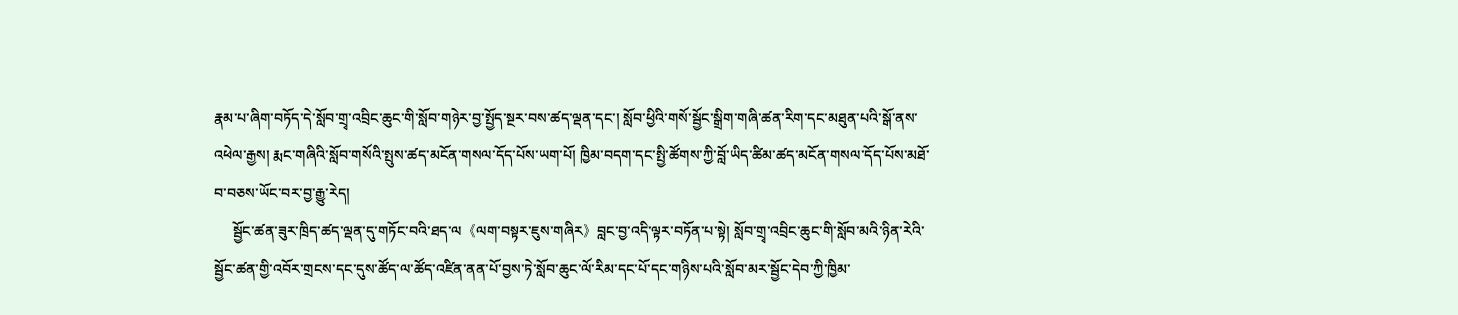རྣམ་པ་ཞིག་བཏོད་དེ་སློབ་གྲྭ་འབྲིང་ཆུང་གི་སློབ་གཉེར་བྱ་སྤྱོད་སྔར་བས་ཚད་ལྡན་དང་། སློབ་ཕྱིའི་གསོ་སྦྱོང་སྒྲིག་གཞི་ཚན་རིག་དང་མཐུན་པའི་སྒོ་ནས་འཕེལ་རྒྱས། རྨང་གཞིའི་སློབ་གསོའི་སྤུས་ཚད་མངོན་གསལ་དོད་པོས་ཡག་པོ། ཁྱིམ་བདག་དང་སྤྱི་ཚོགས་ཀྱི་བློ་ཡིད་ཚིམ་ཚད་མངོན་གསལ་དོད་པོས་མཐོ་བ་བཅས་ཡོང་བར་བྱ་རྒྱུ་རེད།
     སྦྱོང་ཚན་ཟུར་ཁྲིད་ཚད་ལྡན་དུ་གཏོང་བའི་ཐད་ལ《ལག་བསྟར་ཇུས་གཞིར》བླང་བྱ་འདི་ལྟར་བཏོན་པ་སྟེ། སློབ་གྲྭ་འབྲིང་ཆུང་གི་སློབ་མའི་ཉིན་རེའི་སྦྱོང་ཚན་གྱི་འབོར་གྲངས་དང་དུས་ཚོད་ལ་ཚོད་འཛིན་ནན་པོ་བྱས་ཏེ་སློབ་ཆུང་ལོ་རིམ་དང་པོ་དང་གཉིས་པའི་སློབ་མར་སྦྱོང་དེབ་ཀྱི་ཁྱིམ་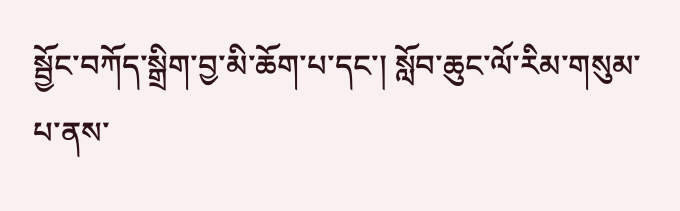སྦྱོང་བཀོད་སྒྲིག་བྱ་མི་ཆོག་པ་དང་། སློབ་ཆུང་ལོ་རིམ་གསུམ་པ་ནས་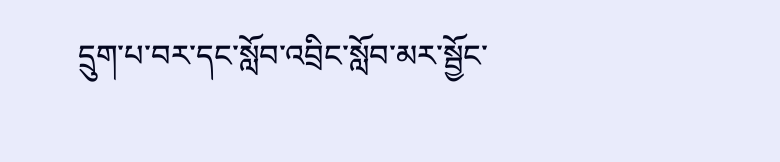དྲུག་པ་བར་དང་སློབ་འབྲིང་སློབ་མར་སྦྱོང་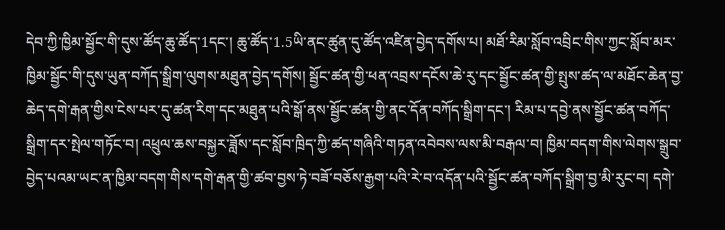དེབ་ཀྱི་ཁྱིམ་སྦྱོང་གི་དུས་ཚོད་ཆུ་ཚོད་1དང་། ཆུ་ཚོད་1.5ཡི་ནང་ཚུན་དུ་ཚོད་འཛིན་བྱེད་དགོས་པ། མཐོ་རིམ་སློབ་འབྲིང་གིས་ཀྱང་སློབ་མར་ཁྱིམ་སྦྱོང་གི་དུས་ཡུན་བཀོད་སྒྲིག་ལུགས་མཐུན་བྱེད་དགོས། སྦྱོང་ཚན་གྱི་ཕན་འབྲས་དངོས་ཆེ་རུ་དང་སྦྱོང་ཚན་གྱི་སྤུས་ཚད་ལ་མཐོང་ཆེན་བྱ་ཆེད་དགེ་རྒན་གྱིས་ངེས་པར་དུ་ཚན་རིག་དང་མཐུན་པའི་སྒོ་ནས་སྦྱོང་ཚན་གྱི་ནང་དོན་བཀོད་སྒྲིག་དང་། རིམ་པ་དབྱེ་ནས་སྦྱོང་ཚན་བཀོད་སྒྲིག་དར་སྤེལ་གཏོང་བ། འཕྲུལ་ཆས་བསྐྱར་ཟློས་དང་སློབ་ཁྲིད་ཀྱི་ཚད་གཞིའི་གཏན་འབེབས་ལས་མི་བརྒལ་བ། ཁྱིམ་བདག་གིས་ལེགས་སྒྲུབ་བྱེད་པའམ་ཡང་ན་ཁྱིམ་བདག་གིས་དགེ་རྒན་གྱི་ཚབ་བྱས་ཏེ་བཟོ་བཅོས་རྒྱག་པའི་རེ་བ་འདོན་པའི་སྦྱོང་ཚན་བཀོད་སྒྲིག་བྱ་མི་རུང་བ། དགེ་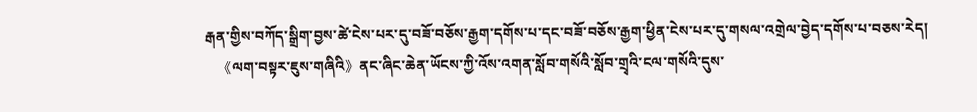རྒན་གྱིས་བཀོད་སྒྲིག་བྱས་ཚེ་ངེས་པར་དུ་བཟོ་བཅོས་རྒྱག་དགོས་པ་དང་བཟོ་བཅོས་རྒྱག་ཕྱིན་ངེས་པར་དུ་གསལ་འགྲེལ་བྱེད་དགོས་པ་བཅས་རེད།
    《ལག་བསྟར་ཇུས་གཞིའི》ནང་ཞིང་ཆེན་ཡོངས་ཀྱི་འོས་འགན་སློབ་གསོའི་སློབ་གྲྭའི་ངལ་གསོའི་དུས་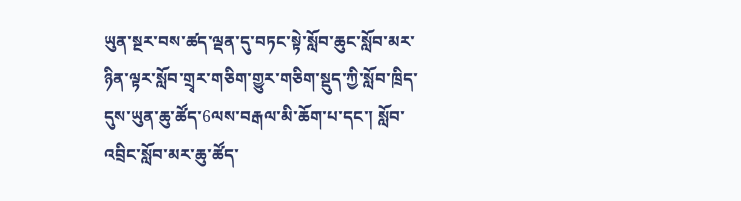ཡུན་སྔར་བས་ཚད་ལྡན་དུ་བཏང་སྟེ་སློབ་ཆུང་སློབ་མར་ཉིན་ལྟར་སློབ་གྲྭར་གཅིག་གྱུར་གཅིག་སྡུད་ཀྱི་སློབ་ཁྲིད་དུས་ཡུན་ཆུ་ཚོད་6ལས་བརྒལ་མི་ཆོག་པ་དང་། སློབ་འབྲིང་སློབ་མར་ཆུ་ཚོད་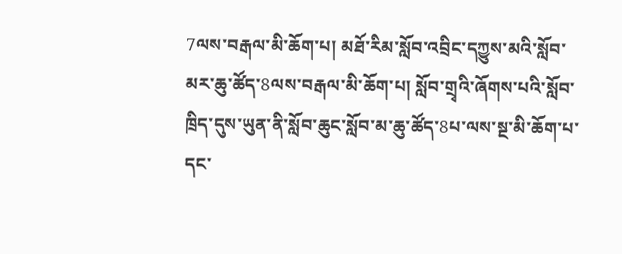7ལས་བརྒལ་མི་ཆོག་པ། མཐོ་རིམ་སློབ་འབྲིང་དཀྱུས་མའི་སློབ་མར་ཆུ་ཚོད་8ལས་བརྒལ་མི་ཆོག་པ། སློབ་གྲྭའི་ཞོགས་པའི་སློབ་ཁྲིད་དུས་ཡུན་ནི་སློབ་ཆུང་སློབ་མ་ཆུ་ཚོད་8པ་ལས་སྔ་མི་ཆོག་པ་དང་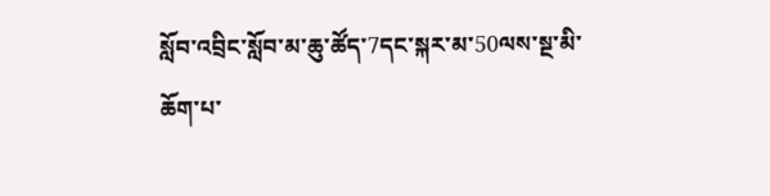སློབ་འབྲིང་སློབ་མ་ཆུ་ཚོད་7དང་སྐར་མ་50ལས་སྔ་མི་ཆོག་པ་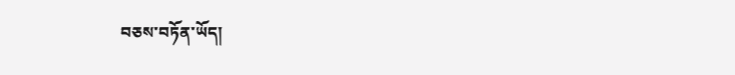བཅས་བཏོན་ཡོད།